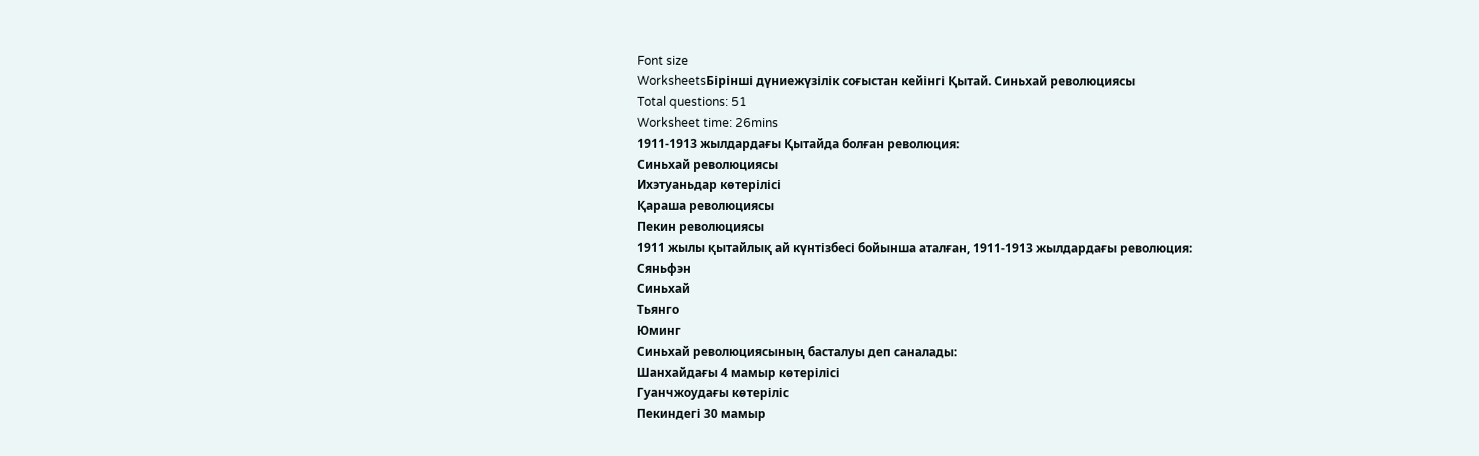Font size
WorksheetsБірінші дүниежүзілік соғыстан кейінгі Қытай. Синьхай революциясы
Total questions: 51
Worksheet time: 26mins
1911-1913 жылдардағы Қытайда болған революция:
Синьхай революциясы
Ихэтуаньдар көтерілісі
Қараша революциясы
Пекин революциясы
1911 жылы қытайлық ай күнтізбесі бойынша аталған, 1911-1913 жылдардағы революция:
Сяньфэн
Синьхай
Тьянго
Юминг
Синьхай революциясының басталуы деп саналады:
Шанхайдағы 4 мамыр көтерілісі
Гуанчжоудағы көтеріліс
Пекиндегі 30 мамыр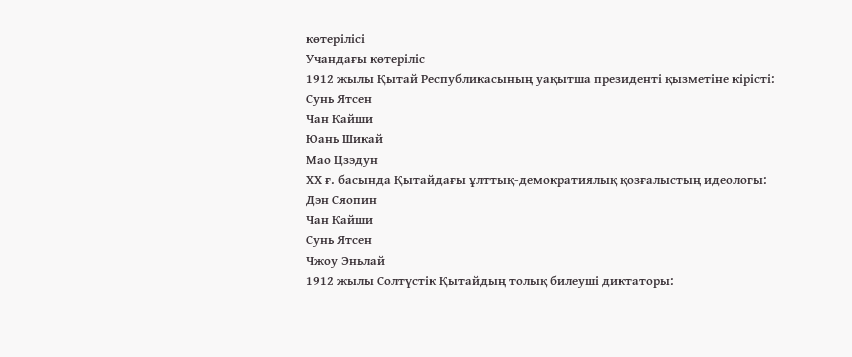көтерілісі
Учандағы көтеріліс
1912 жылы Қытай Республикасының уақытша президентi қызметiне кiрiстi:
Сунь Ятсен
Чан Кайши
Юань Шикай
Мао Цзэдун
ХХ ғ. басында Қытайдағы ұлттық-демократиялық қозғалыстың идеологы:
Дэн Сяопин
Чан Кайши
Сунь Ятсен
Чжоу Эньлай
1912 жылы Солтүстік Қытайдың толық билеушi диктаторы: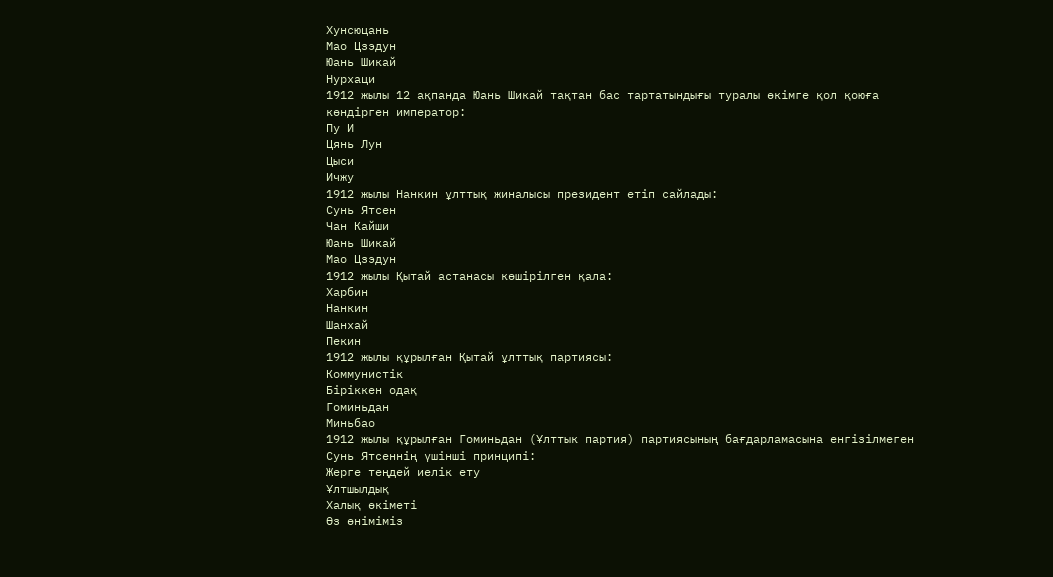Хунсюцань
Мао Цзэдун
Юань Шикай
Нурхаци
1912 жылы 12 ақпанда Юань Шикай тақтан бас тартатындығы туралы өкiмге қол қоюға көндірген император:
Пу И
Цянь Лун
Цыси
Ичжу
1912 жылы Нанкин ұлттық жиналысы президент етiп сайлады:
Сунь Ятсен
Чан Кайши
Юань Шикай
Мао Цзэдун
1912 жылы Қытай астанасы көшiрiлген қала:
Харбин
Нанкин
Шанхай
Пекин
1912 жылы құрылған Қытай ұлттық партиясы:
Коммунистік
Біріккен одақ
Гоминьдан
Миньбао
1912 жылы құрылған Гоминьдан (Ұлттык партия) партиясының бағдарламасына енгiзiлмеген Сунь Ятсеннің үшінші принципі:
Жерге теңдей иелік ету
Ұлтшылдық
Халық өкіметі
Өз өніміміз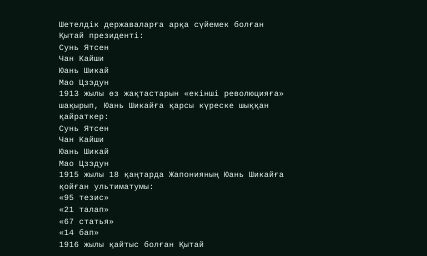Шетелдік державаларға арқа сүйемек болған Қытай президенті:
Сунь Ятсен
Чан Кайши
Юань Шикай
Мао Цзэдун
1913 жылы өз жақтастарын «екінші революцияға» шақырып, Юань Шикайға қарсы күреске шыққан қайраткер:
Сунь Ятсен
Чан Кайши
Юань Шикай
Мао Цзэдун
1915 жылы 18 қаңтарда Жапонияның Юань Шикайға қойған ультиматумы:
«95 тезис»
«21 талап»
«67 статья»
«14 бап»
1916 жылы қайтыс болған Қытай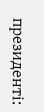президентi: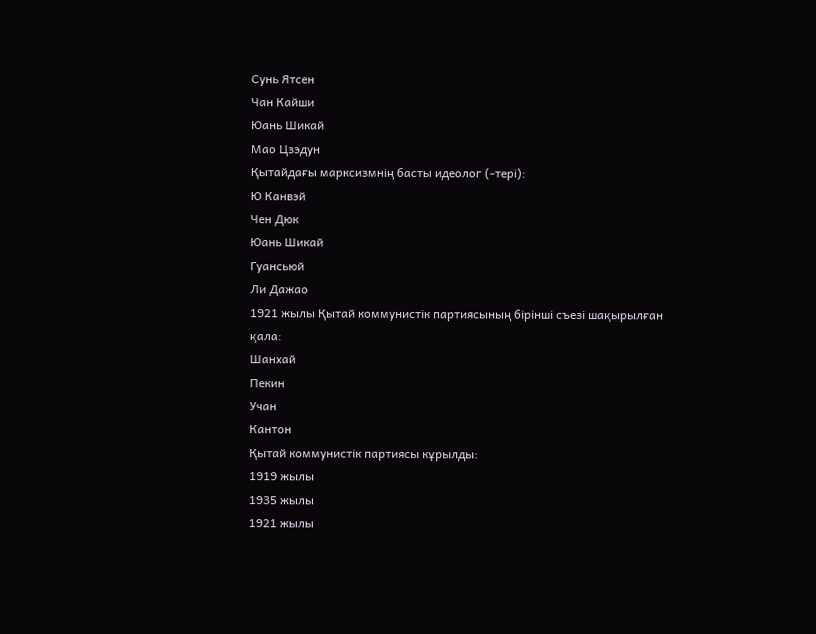Сунь Ятсен
Чан Кайши
Юань Шикай
Мао Цзэдун
Қытайдағы марксизмнің басты идеолог (-терi):
Ю Канвэй
Чен Дюк
Юань Шикай
Гуансьюй
Ли Дажао
1921 жылы Қытай коммунистік партиясының бірінші съезі шақырылған қала:
Шанхай
Пекин
Учан
Кантон
Қытай коммунистік партиясы кұрылды:
1919 жылы
1935 жылы
1921 жылы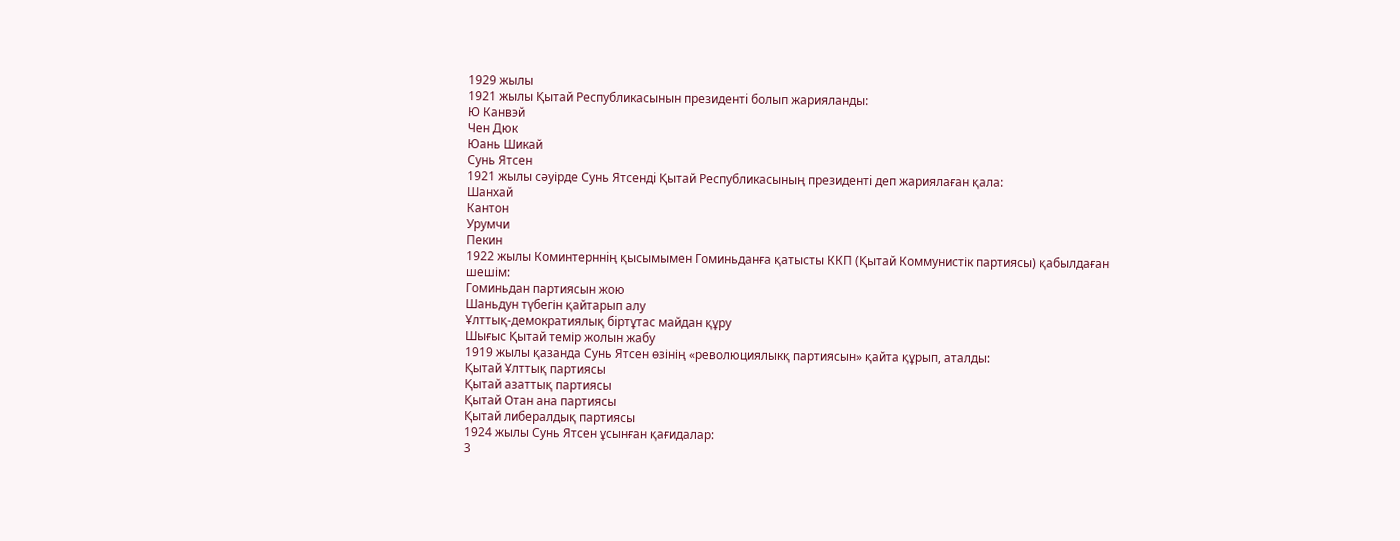1929 жылы
1921 жылы Қытай Республикасынын президентi болып жарияланды:
Ю Канвэй
Чен Дюк
Юань Шикай
Сунь Ятсен
1921 жылы сәуірде Сунь Ятсендi Қытай Республикасының президентi деп жариялаған қала:
Шанхай
Кантон
Урумчи
Пекин
1922 жылы Коминтерннiң қысымымен Гоминьданға қатысты ККП (Қытай Коммунистік партиясы) қабылдаған шешім:
Гоминьдан партиясын жою
Шаньдун түбегін қайтарып алу
Ұлттық-демократиялық бiртұтас майдан құру
Шығыс Қытай темір жолын жабу
1919 жылы қазанда Сунь Ятсен өзінің «революциялыкқ партиясын» қайта құрып, аталды:
Қытай Ұлттық партиясы
Қытай азаттық партиясы
Қытай Отан ана партиясы
Қытай либералдық партиясы
1924 жылы Сунь Ятсен ұсынған қағидалар:
3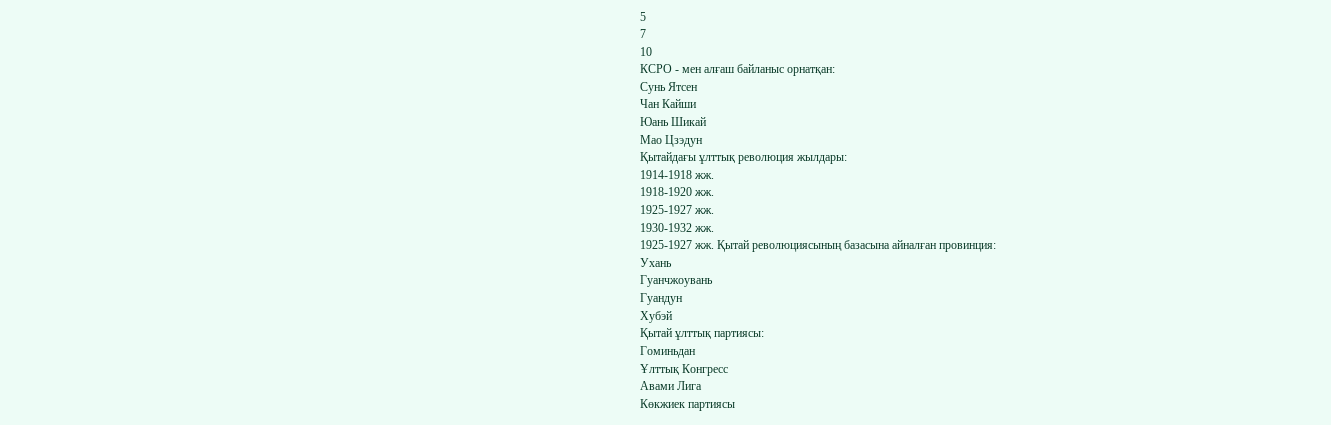5
7
10
КСРО - мен алғаш байланыс орнатқан:
Сунь Ятсен
Чан Кайши
Юань Шикай
Мао Цзэдун
Қытайдағы ұлттық революция жылдары:
1914-1918 жж.
1918-1920 жж.
1925-1927 жж.
1930-1932 жж.
1925-1927 жж. Қытай революциясының базасына айналған провинция:
Ухань
Гуанчжоувань
Гуандун
Хубэй
Қытай ұлттық партиясы:
Гоминьдан
Ұлттық Конгресс
Авами Лига
Көкжиек партиясы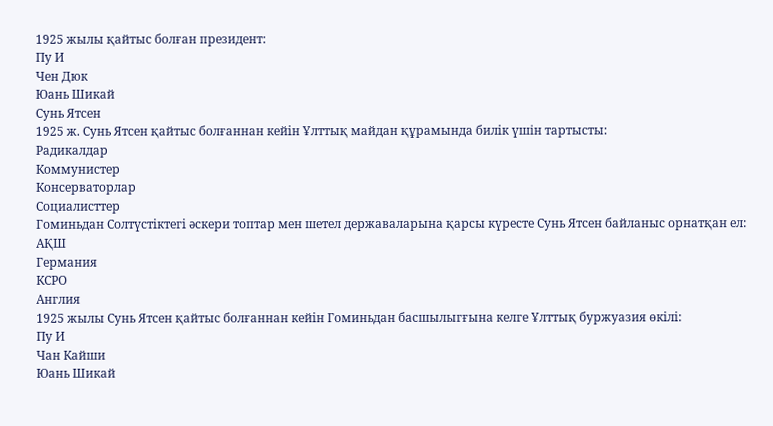1925 жылы қайтыс болған президент:
Пу И
Чен Дюк
Юань Шикай
Сунь Ятсен
1925 ж. Сунь Ятсен қайтыс болғаннан кейiн Ұлттық майдан құрамында билiк үшін тартысты:
Радикалдар
Коммунистер
Консерваторлар
Социалисттер
Гоминьдан Солтүстiктегi әскери топтар мен шетел державаларына қарсы күресте Сунь Ятсен байланыс орнатқан ел:
АҚШ
Германия
КСРО
Англия
1925 жылы Сунь Ятсен қайтыс болғаннан кейiн Гоминьдан басшылыгғына келге Ұлттық буржуазия өкiлi:
Пу И
Чан Кайши
Юань Шикай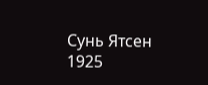Сунь Ятсен
1925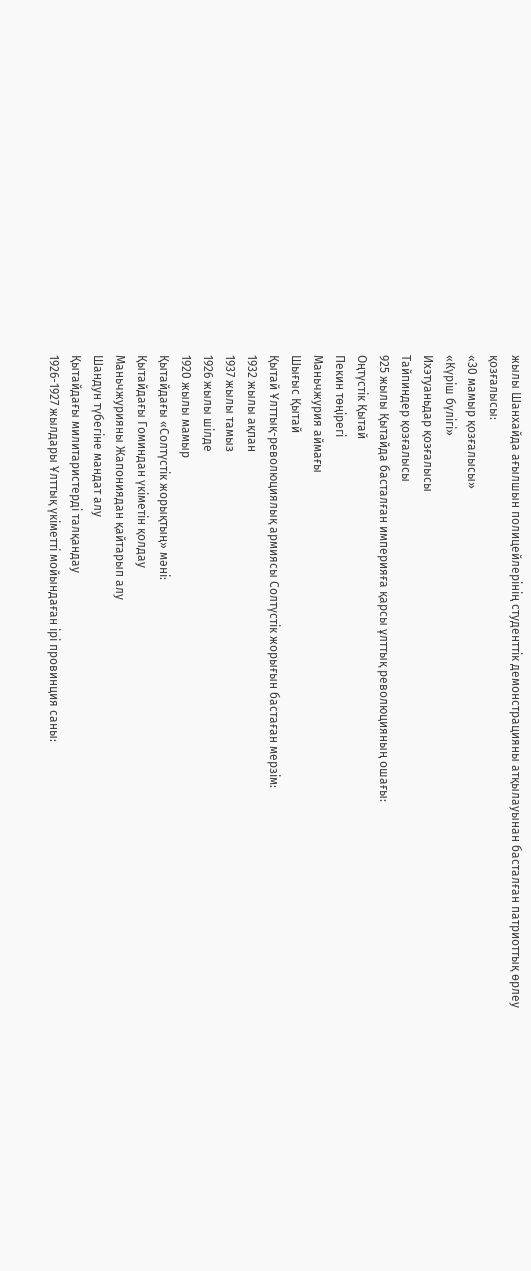жылы Шанхайда ағылшын полицейлерiнiң студенттік демонстрацияны атқылауынан басталған патриоттық өрлеу қозғалысы:
«30 мамыр қозғалысы»
«Күріш бүлігі»
Ихэтуаньдар қозғалысы
Тайпиндер қозғалысы
925 жылы Қытайда басталған империяға қарсы ұлттық революцияның ошағы:
Оңтүстік Қытай
Пекин төңірегі
Маньчжурия аймағы
Шығыс Қытай
Қытай Ұлттық-революциялық армиясы Солтүстiк жорығын бастаған мерзiм:
1932 жылы ақпан
1937 жылы тамыз
1926 жылы шiлде
1920 жылы мамыр
Қытайдағы «Солтүстiк жорықтың» мәнi:
Қытайдағы Гоминдан үкіметін қолдау
Маньчжурияны Жапониядан қайтарып алу
Шандун түбегіне мандат алу
Қытайдағы милитаристерді талқандау
1926-1927 жылдары Ұлттық үкiметтi мойындаған iрi провинция саны: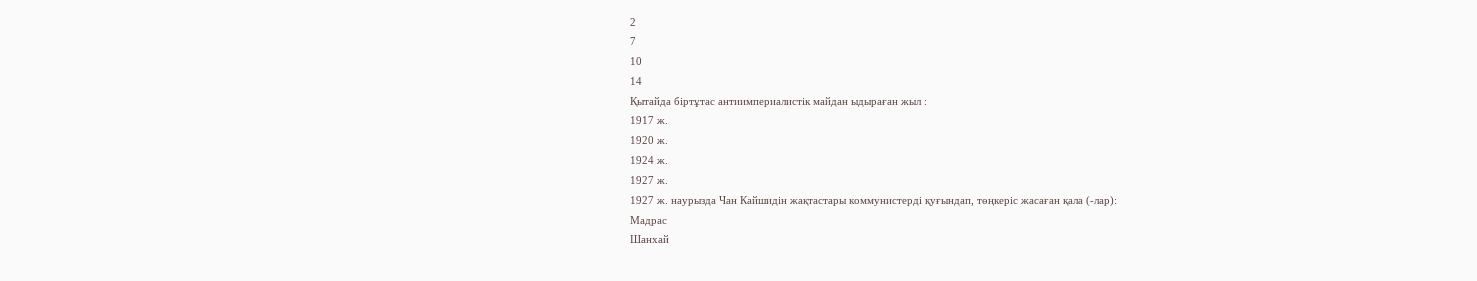2
7
10
14
Қытайда біртұтас антиимпериалистік майдан ыдыраған жыл :
1917 ж.
1920 ж.
1924 ж.
1927 ж.
1927 ж. наурызда Чан Кайшидiн жақтастары коммунистердi қуғындап, төңкеріс жасаған қала (-лар):
Мадрас
Шанхай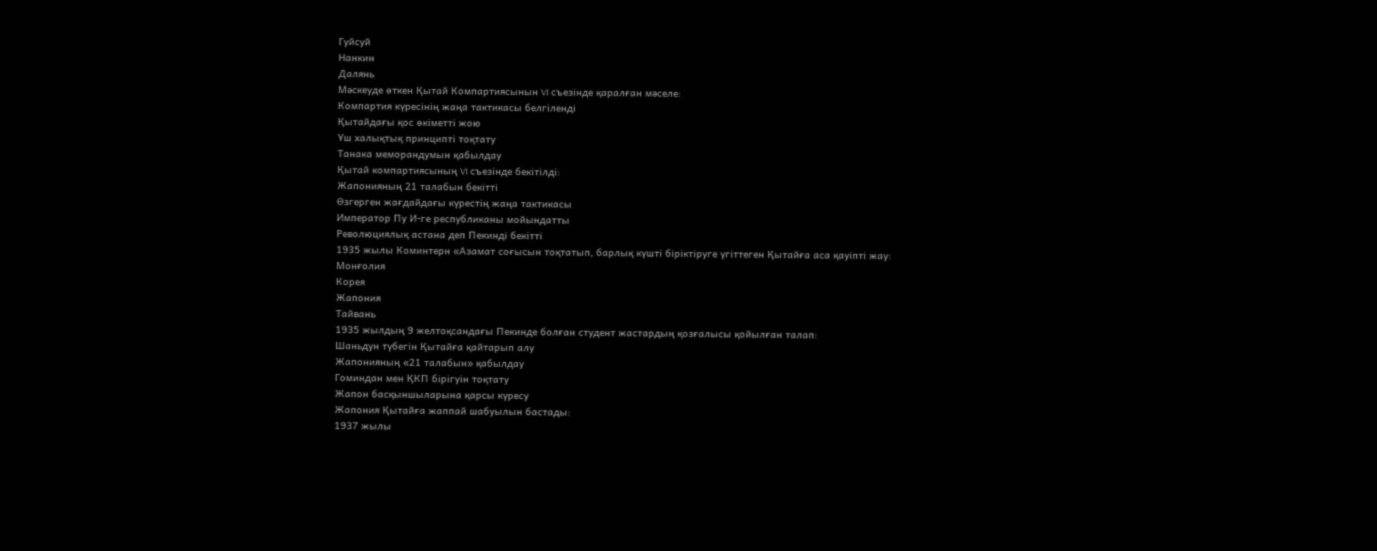Гуйсуй
Нанкин
Далянь
Мәскеуде өткен Қытай Компартиясынын VI съезiнде қаралған мәселе:
Компартия күресiнiң жаңа тактикасы белгіленді
Қытайдағы қос өкіметті жою
Үш халықтық принципті тоқтату
Танака меморандумын қабылдау
Қытай компартиясының VI съезiнде бекiтiлдi:
Жапонияның 21 талабын бекітті
Өзгерген жағдайдағы күрестің жаңа тактикасы
Император Пу И-ге республиканы мойындатты
Революциялық астана деп Пекинді бекітті
1935 жылы Коминтерн «Азамат соғысын тоқтатып, барлық күштi бiрiктiруге үгіттеген Қытайға аса қауіпті жау:
Монғолия
Корея
Жапония
Тайвань
1935 жылдың 9 желтоқсандағы Пекинде болған студент жастардың қозғалысы қойылған талап:
Шаньдун түбегін Қытайға қайтарып алу
Жапонияның «21 талабын» қабылдау
Гоминдан мен ҚКП бірігуін тоқтату
Жапон басқыншыларына қарсы күресу
Жапония Қытайға жаппай шабуылын бастады:
1937 жылы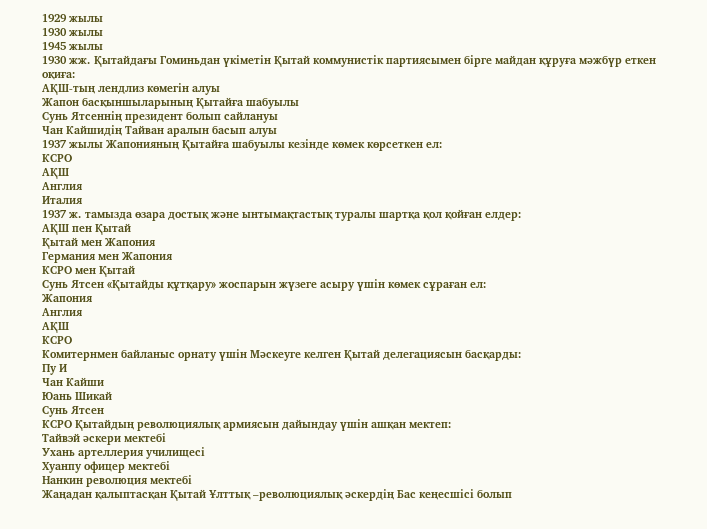1929 жылы
1930 жылы
1945 жылы
1930 жж. Қытайдағы Гоминьдан үкіметін Қытай коммунистік партиясымен бірге майдан құруға мәжбүр еткен оқиға:
АҚШ-тың лендлиз көмегін алуы
Жапон басқыншыларының Қытайға шабуылы
Сунь Ятсеннің президент болып сайлануы
Чан Кайшидің Тайван аралын басып алуы
1937 жылы Жапонияның Қытайға шабуылы кезiнде көмек көрсеткен ел:
КСРО
АҚШ
Англия
Италия
1937 ж. тамызда өзара достық және ынтымақтастық туралы шартқа қол қойған елдер:
АҚШ пен Қытай
Қытай мен Жапония
Германия мен Жапония
КСРО мен Қытай
Сунь Ятсен «Қытайды құтқару» жоспарын жүзеге асыру үшін көмек сұраған ел:
Жапония
Англия
АҚШ
КСРО
Комитернмен байланыс орнату үшін Мәскеуге келген Қытай делегациясын басқарды:
Пу И
Чан Кайши
Юань Шикай
Сунь Ятсен
КСРО Қытайдың революциялық армиясын дайындау үшін ашқан мектеп:
Тайвэй әскери мектебі
Ухань артеллерия училищесі
Хуанпу офицер мектебі
Нанкин революция мектебі
Жаңадан қалыптасқан Қытай Ұлттық –революциялық әскердің Бас кеңесшісі болып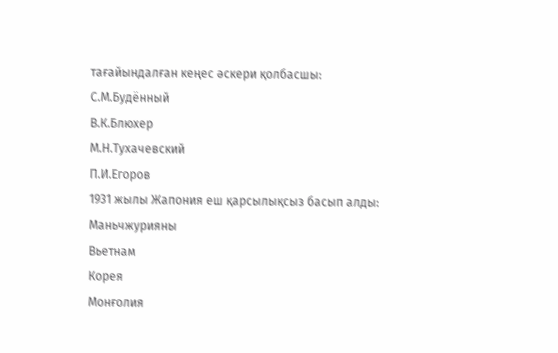тағайындалған кеңес әскери қолбасшы:
С.М.Будённый
В.К.Блюхер
М.Н.Тухачевский
П.И.Егоров
1931 жылы Жапония еш қарсылықсыз басып алды:
Маньчжурияны
Вьетнам
Корея
Монғолия